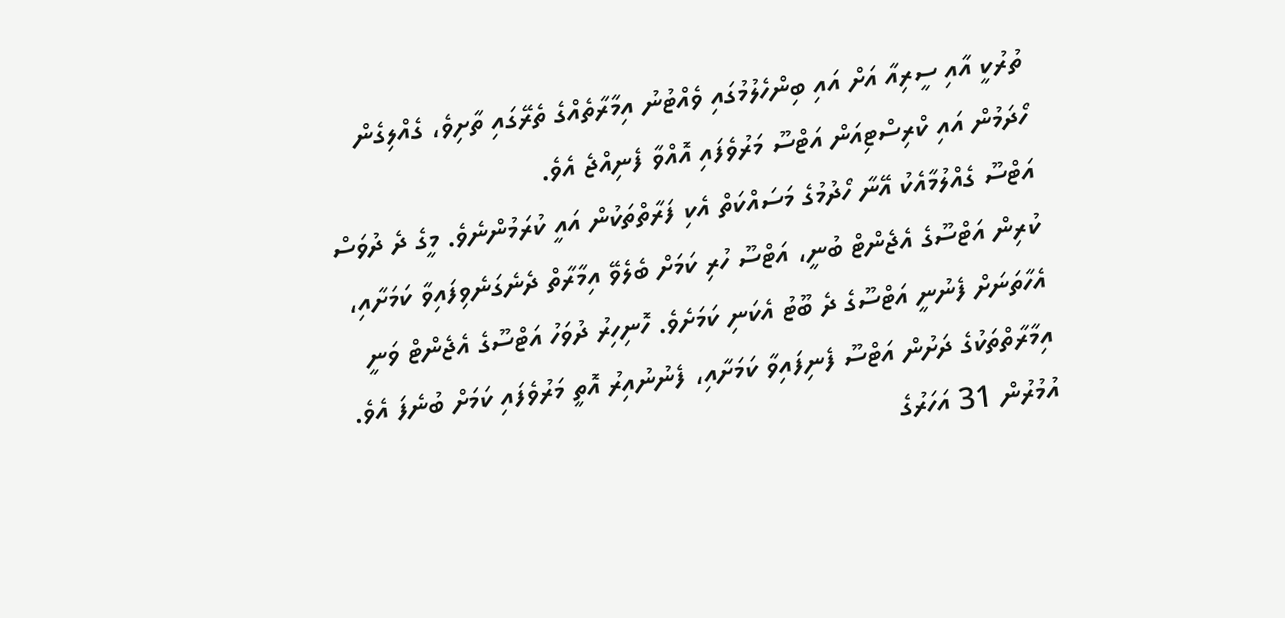ތުރުކީ އާއި ސީރިއާ އަށް އައި ބިންހެލުމުގައި ވެއްޓުނު އިމާރާތެއްގެ ތެރޭގައި ތާށިވެ، ގެއްލިގެން ހޯދަމުން އައި ކްރިސްޓިއަން އަޓްސޫ މަރުވެފައި އޮއްވާ ފެނިއްޖެ އެވެ.
އަޓްސޫ ގެއްލުމާއެކު އޭނާ ހޯދުމުގެ މަސައްކަތް އެކި ފަރާތްތަކުން އައީ ކުރަމުންނެވެ. މީގެ ދެ ދުވަސް ކުރިން އަޓްސޫގެ އެޖެންޓް ބުނީ، އަޓްސޫ ހުރި ކަމަށް ބެލެވޭ އިމާރާތް ދެނެގަނެވިފައިވާ ކަމަށާއި، އެހާތަނަށް ފެނުނީ އަޓްސޫގެ ދެ ބޫޓު އެކަނި ކަމަށެވެ. ހޮނިހިރު ދުވަހު އަޓްސޫގެ އެޖެންޓް ވަނީ އިމާރާތްތަކުގެ ދަށުން އަޓްސޫ ފެނިފައިވާ ކަމަށާއި، ފެނުނުއިރު އޮތީ މަރުވެފައި ކަމަށް ބުނެފަ އެވެ. އުމުރުން 31 އަހަރުގެ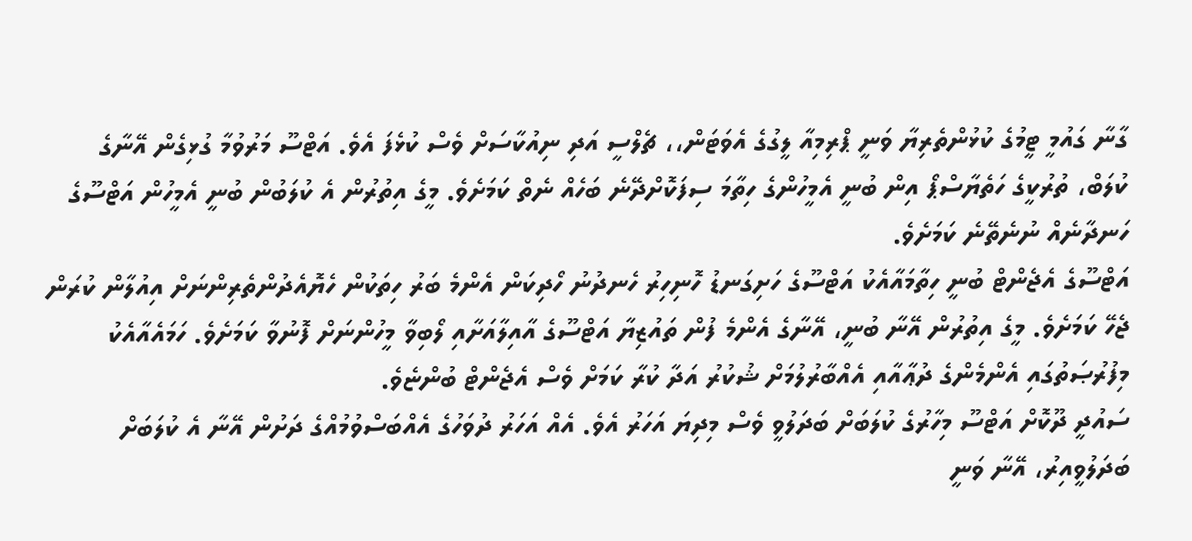ގާނާ ގައުމީ ޓީމުގެ ކުޅުންތެރިޔާ ވަނީ ޕްރިމިއާ ލީގުގެ އެވަޓަން،، ޗެލްސީ އަދި ނިއުކާސަށް ވެސް ކުޅެފަ އެވެ. އަޓްސޫ މަރުވުމާ ގުޅިގެން އޭނާގެ ކުލަބް، ތުރުކީގެ ހަތެޔާސްޕޯ އިން ބުނީ އެމީހުންގެ ހިތާމަ ސިފަކޮށްދޭނެ ބަހެއް ނެތް ކަމަށެވެ. މީގެ އިތުރުން އެ ކުލަބުން ބުނީ އެމީހުން އަޓްސޫގެ ހަނދާނެއް ނުނެތޭނެ ކަމަށެވެ.
އަޓްސޫގެ އެޖެންޓް ބުނީ ހިތާމައާއެކު އަޓްސޫގެ ހަށިގަނޑު ހޮނިހިރު ހެނދުނު ހޯދިކަން އެންމެ ބަރު ހިތަކުން ހެޔޮއެދުންތެރިންނަށް އިއުލާން ކުރަން ޖެހޭ ކަމަށެވެ. މީގެ އިތުރުން އޭނާ ބުނީ، އޭނާގެ އެންމެ ފުން ތައުޒިޔާ އަޓްސޫގެ އާއިލާއަށާއި ލޯބިވާ މީހުންނަށް ފޮނުވާ ކަމަށެވެ. ހަމައެއާއެކު މިފުރުޞަތުގައި އެންމެންގެ ދުޢާއާއި އެއްބާރުލުމަށް ޝުކުރު އަދާ ކުރާ ކަމަށް ވެސް އެޖެންޓް ބުންޏެވެ.
ސައުދީ ދޫކޮށް އަޓްސޫ މިހާރުގެ ކުލަބަށް ބަދަލުވީ ވެސް މިދިޔަ އަހަރު އެވެ. އެއް އަހަރު ދުވަހުގެ އެއްބަސްވުމުއްގެ ދަށުން އޭނާ އެ ކުލަބަށް ބަދަލުވީއިރު، އޭނާ ވަނީ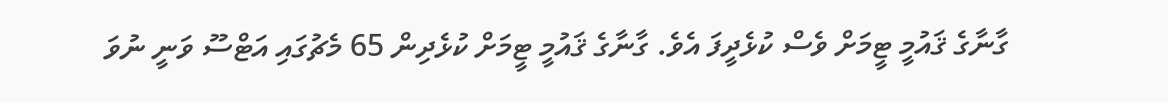ގާނާގެ ޤައުމީ ޓީމަށް ވެސް ކުޅެދީފަ އެވެ. ގާނާގެ ޤައުމީ ޓީމަށް ކުޅެދިން 65 މެޗުގައި އަޓްސޫ ވަނީ ނުވަ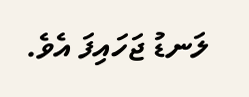ލަނޑު ޖަހައިފަ އެވެ.